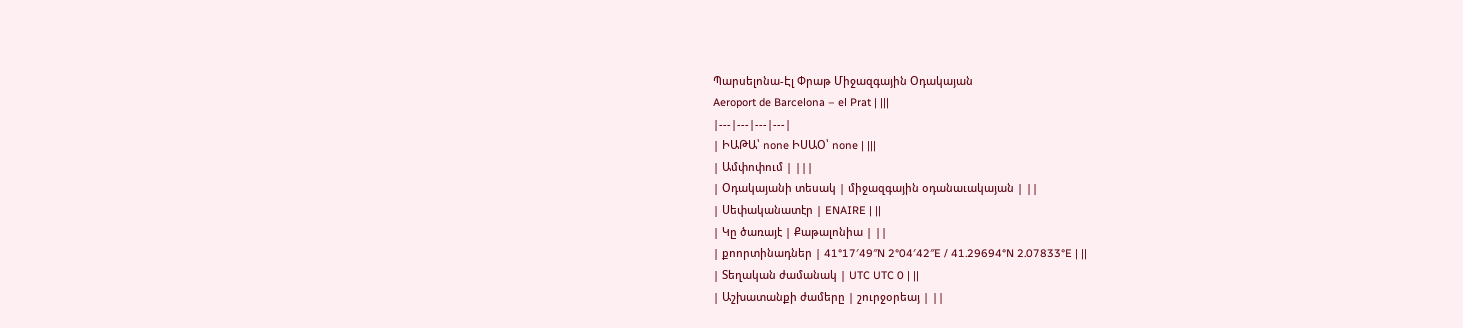Պարսելոնա-Էլ Փրաթ Միջազգային Օդակայան
Aeroport de Barcelona – el Prat | |||
|---|---|---|---|
| ԻԱԹԱ՝ none ԻՍԱՕ՝ none | |||
| Ամփոփում | |||
| Օդակայանի տեսակ | միջազգային օդանաւակայան | ||
| Սեփականատէր | ENAIRE | ||
| Կը ծառայէ | Քաթալոնիա | ||
| քոորտինադներ | 41°17′49″N 2°04′42″E / 41.29694°N 2.07833°E | ||
| Տեղական ժամանակ | UTC UTC 0 | ||
| Աշխատանքի ժամերը | շուրջօրեայ | ||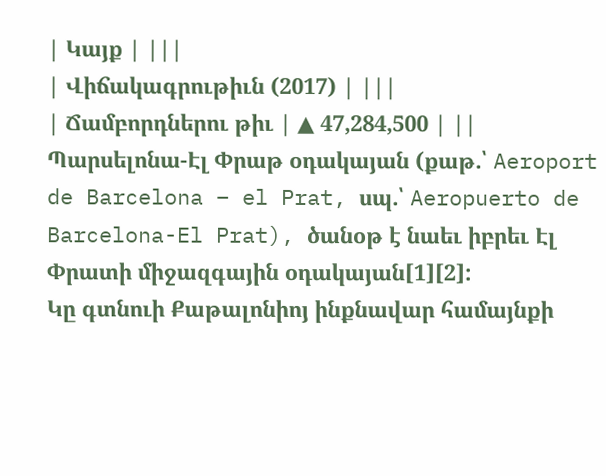| Կայք | |||
| Վիճակագրութիւն (2017) | |||
| Ճամբորդներու թիւ | ▲ 47,284,500 | ||
Պարսելոնա-Էլ Փրաթ օդակայան (քաթ.՝ Aeroport de Barcelona – el Prat, սպ.՝ Aeropuerto de Barcelona-El Prat), ծանօթ է նաեւ իբրեւ Էլ Փրատի միջազգային օդակայան[1][2]:
Կը գտնուի Քաթալոնիոյ ինքնավար համայնքի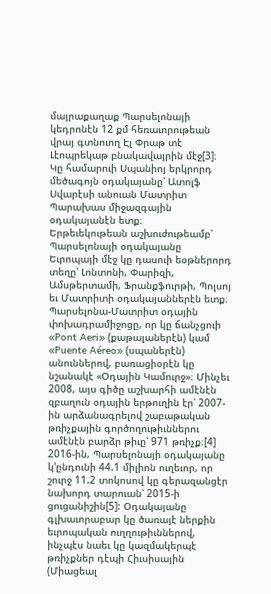մայրաքաղաք Պարսելոնայի կեդրոնէն 12 քմ հեռաւորութեան վրայ գտնուող Էլ Փրաթ տէ Լէոպրեկաթ բնակավայրին մէջ[3]։
Կը համարուի Սպանիոյ երկրորդ մեծագոյն օդակայանը՝ Ատոլֆ Սվարէսի անուան Մատրիտ Պարախաս միջազգային օդակայանէն ետք։
Երթեւեկութեան աշխուժութեամբ՝ Պարսելոնայի օդակայանը Եւրոպայի մէջ կը դասուի եօթներորդ տեղը՝ Լոնտոնի, Փարիզի, Ամսթերտամի, Ֆրանքֆուրթի, Պոլսոյ եւ Մատրիտի օդակայաններէն ետք։
Պարսելոնա-Մատրիտ օդային փոխադրամիջոցը, որ կը ճանչցուի «Pont Aeri» (քաթալաներէն) կամ «Puente Aéreo» (սպաներէն) անուններով, բառացիօրէն կը նշանակէ «Օդային Կամուրջ»։ Մինչեւ 2008, այս գիծը աշխարհի ամէնէն զբաղուն օդային երթուղին էր՝ 2007-ին արձանագրելով շաբաթական թռիչքային գործողութիւններու ամէնէն բարձր թիւը՝ 971 թռիչք։[4]
2016-ին, Պարսելոնայի օդակայանը կ'ընդունի 44.1 միլիոն ուղեւոր, որ շուրջ 11.2 տոկոսով կը գերազանցէր նախորդ տարուան՝ 2015-ի ցուցանիշին[5]: Օդակայանը գլխաւորաբար կը ծառայէ ներքին եւրոպական ուղղութիւններով, ինչպէս նաեւ կը կազմակերպէ թռիչքներ դէպի Հիւսիսային (Միացեալ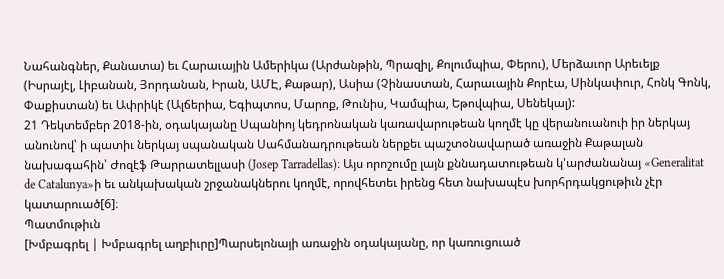Նահանգներ, Քանատա) եւ Հարաւային Ամերիկա (Արժանթին, Պրազիլ, Քոլումպիա, Փերու), Մերձաւոր Արեւելք (Իսրայէլ, Լիբանան, Յորդանան, Իրան, ԱՄԷ, Քաթար), Ասիա (Չինաստան, Հարաւային Քորէա, Սինկափուր, Հոնկ Գոնկ, Փաքիստան) եւ Ափրիկէ (Ալճերիա, Եգիպտոս, Մարոք, Թունիս, Կամպիա, Եթովպիա, Սենեկալ):
21 Դեկտեմբեր 2018-ին, օդակայանը Սպանիոյ կեդրոնական կառավարութեան կողմէ կը վերանուանուի իր ներկայ անունով՝ ի պատիւ ներկայ սպանական Սահմանադրութեան ներքեւ պաշտօնավարած առաջին Քաթալան նախագահին՝ Ժոզէֆ Թարրատելլասի (Josep Tarradellas)։ Այս որոշումը լայն քննադատութեան կ'արժանանայ «Generalitat de Catalunya»ի եւ անկախական շրջանակներու կողմէ, որովհետեւ իրենց հետ նախապէս խորհրդակցութիւն չէր կատարուած[6]։
Պատմութիւն
[Խմբագրել | Խմբագրել աղբիւրը]Պարսելոնայի առաջին օդակայանը, որ կառուցուած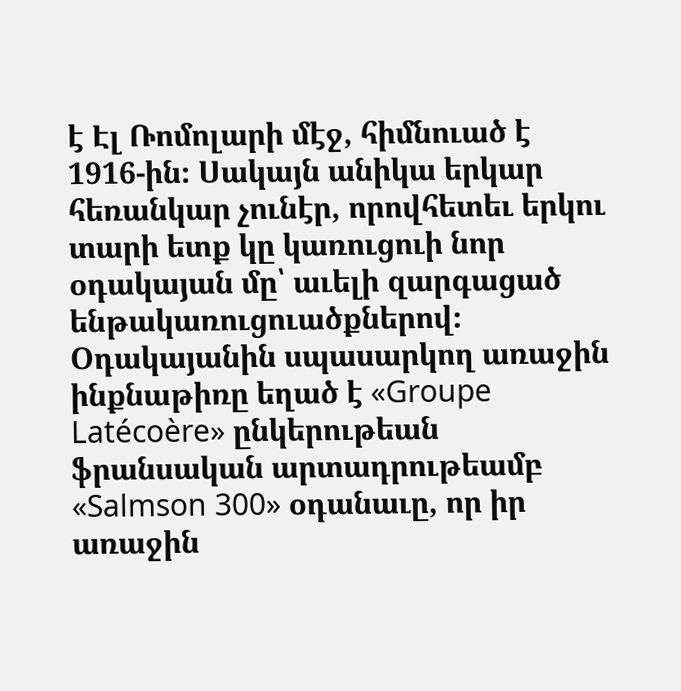է Էլ Ռոմոլարի մէջ, հիմնուած է 1916-ին։ Սակայն անիկա երկար հեռանկար չունէր, որովհետեւ երկու տարի ետք կը կառուցուի նոր օդակայան մը՝ աւելի զարգացած ենթակառուցուածքներով։
Օդակայանին սպասարկող առաջին ինքնաթիռը եղած է «Groupe Latécoère» ընկերութեան ֆրանսական արտադրութեամբ «Salmson 300» օդանաւը, որ իր առաջին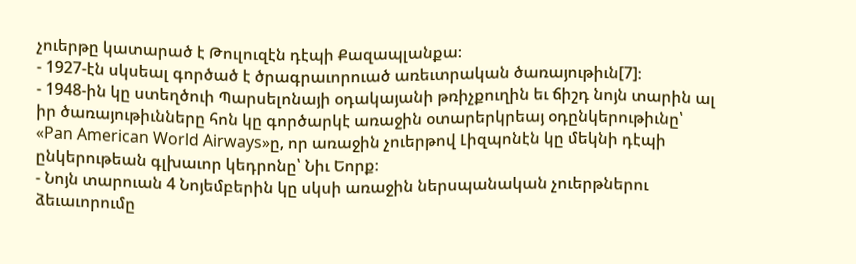չուերթը կատարած է Թուլուզէն դէպի Քազապլանքա։
- 1927-էն սկսեալ գործած է ծրագրաւորուած առեւտրական ծառայութիւն[7]։
- 1948-ին կը ստեղծուի Պարսելոնայի օդակայանի թռիչքուղին եւ ճիշդ նոյն տարին ալ իր ծառայութիւնները հոն կը գործարկէ առաջին օտարերկրեայ օդընկերութիւնը՝ «Pan American World Airways»ը, որ առաջին չուերթով Լիզպոնէն կը մեկնի դէպի ընկերութեան գլխաւոր կեդրոնը՝ Նիւ Եորք։
- Նոյն տարուան 4 Նոյեմբերին կը սկսի առաջին ներսպանական չուերթներու ձեւաւորումը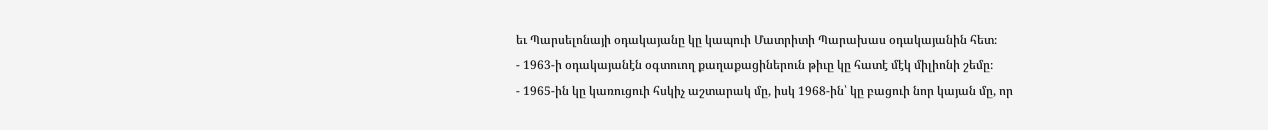եւ Պարսելոնայի օդակայանը կը կապուի Մատրիտի Պարախաս օդակայանին հետ։
- 1963-ի օդակայանէն օգտուող քաղաքացիներուն թիւը կը հատէ մէկ միլիոնի շեմը։
- 1965-ին կը կառուցուի հսկիչ աշտարակ մը, իսկ 1968-ին՝ կը բացուի նոր կայան մը, որ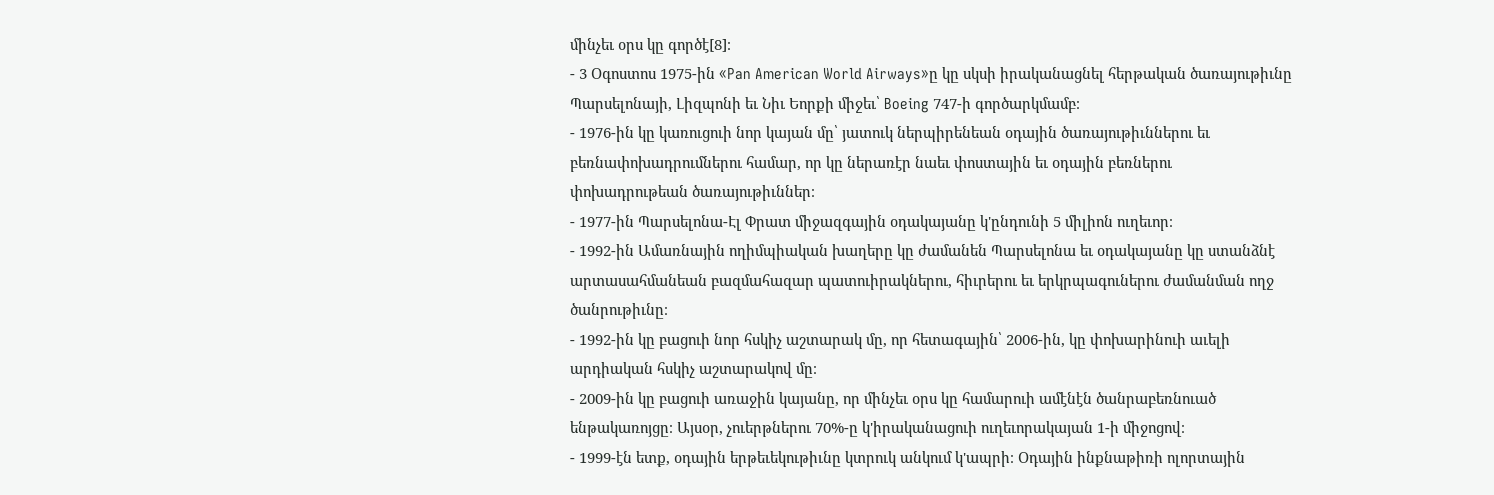մինչեւ օրս կը գործէ[8]։
- 3 Օգոստոս 1975-ին «Pan American World Airways»ը կը սկսի իրականացնել հերթական ծառայութիւնը Պարսելոնայի, Լիզպոնի եւ Նիւ Եորքի միջեւ՝ Boeing 747-ի գործարկմամբ։
- 1976-ին կը կառուցուի նոր կայան մը՝ յատուկ ներպիրենեան օդային ծառայութիւններու եւ բեռնափոխադրումներու համար, որ կը ներառէր նաեւ փոստային եւ օդային բեռներու փոխադրութեան ծառայութիւններ։
- 1977-ին Պարսելոնա-Էլ Փրատ միջազգային օդակայանը կ'ընդունի 5 միլիոն ուղեւոր։
- 1992-ին Ամառնային ողիմպիական խաղերը կը ժամանեն Պարսելոնա եւ օդակայանը կը ստանձնէ արտասահմանեան բազմահազար պատուիրակներու, հիւրերու եւ երկրպագուներու ժամանման ողջ ծանրութիւնը։
- 1992-ին կը բացուի նոր հսկիչ աշտարակ մը, որ հետագային՝ 2006-ին, կը փոխարինուի աւելի արդիական հսկիչ աշտարակով մը։
- 2009-ին կը բացուի առաջին կայանը, որ մինչեւ օրս կը համարուի ամէնէն ծանրաբեռնուած ենթակառոյցը։ Այսօր, չուերթներու 70%-ը կ'իրականացուի ուղեւորակայան 1-ի միջոցով։
- 1999-էն ետք, օդային երթեւեկութիւնը կտրուկ անկում կ'ապրի։ Օդային ինքնաթիռի ոլորտային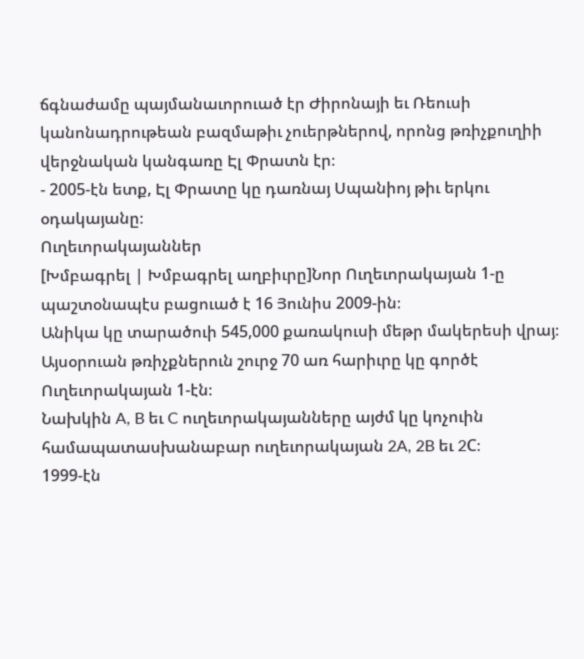ճգնաժամը պայմանաւորուած էր Ժիրոնայի եւ Ռեուսի կանոնադրութեան բազմաթիւ չուերթներով, որոնց թռիչքուղիի վերջնական կանգառը Էլ Փրատն էր։
- 2005-էն ետք, Էլ Փրատը կը դառնայ Սպանիոյ թիւ երկու օդակայանը։
Ուղեւորակայաններ
[Խմբագրել | Խմբագրել աղբիւրը]Նոր Ուղեւորակայան 1-ը պաշտօնապէս բացուած է 16 Յունիս 2009-ին։
Անիկա կը տարածուի 545,000 քառակուսի մեթր մակերեսի վրայ։
Այսօրուան թռիչքներուն շուրջ 70 առ հարիւրը կը գործէ Ուղեւորակայան 1-էն։
Նախկին A, B եւ C ուղեւորակայանները այժմ կը կոչուին համապատասխանաբար ուղեւորակայան 2A, 2B եւ 2C։
1999-էն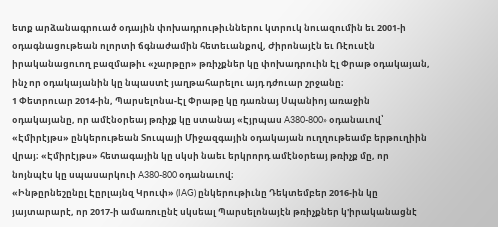ետք արձանագրուած օդային փոխադրութիւններու կտրուկ նուազումին եւ 2001-ի օդագնացութեան ոլորտի ճգնաժամին հետեւանքով, Ժիրոնայէն եւ Ռէուսէն իրականացուող բազմաթիւ «չարթըր» թռիչքներ կը փոխադրուին Էլ Փրաթ օդակայան, ինչ որ օդակայանին կը նպաստէ յաղթահարելու այդ դժուար շրջանը։
1 Փետրուար 2014-ին, Պարսելոնա-Էլ Փրաթը կը դառնայ Սպանիոյ առաջին օդակայանը, որ ամէնօրեայ թռիչք կը ստանայ «Էյրպաս A380-800» օդանաւով՝ «Էմիրէյթս» ընկերութեան Տուպայի Միջազգային օդակայան ուղղութեամբ երթուղիին վրայ։ «Էմիրէյթս» հետագային կը սկսի նաեւ երկրորդ ամէնօրեայ թռիչք մը, որ նոյնպէս կը սպասարկուի A380-800 օդանաւով։
«Ինթըրնեշընըլ Էըրլայնզ Կրուփ» (IAG) ընկերութիւնը Դեկտեմբեր 2016-ին կը յայտարարէ, որ 2017-ի ամառուընէ սկսեալ Պարսելոնայէն թռիչքներ կ'իրականացնէ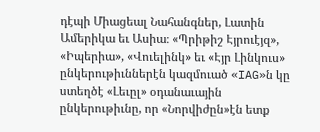դէպի Միացեալ Նահանգներ, Լատին Ամերիկա եւ Ասիա։ «Պրիթիշ Էյրուէյզ», «Իպերիա», «Վուելինկ» եւ «Էյր Լինկուս» ընկերութիւններէն կազմուած «IAG»ն կը ստեղծէ «Լեւըլ» օդանաւային ընկերութիւնը, որ «Նորվիժըն»էն ետք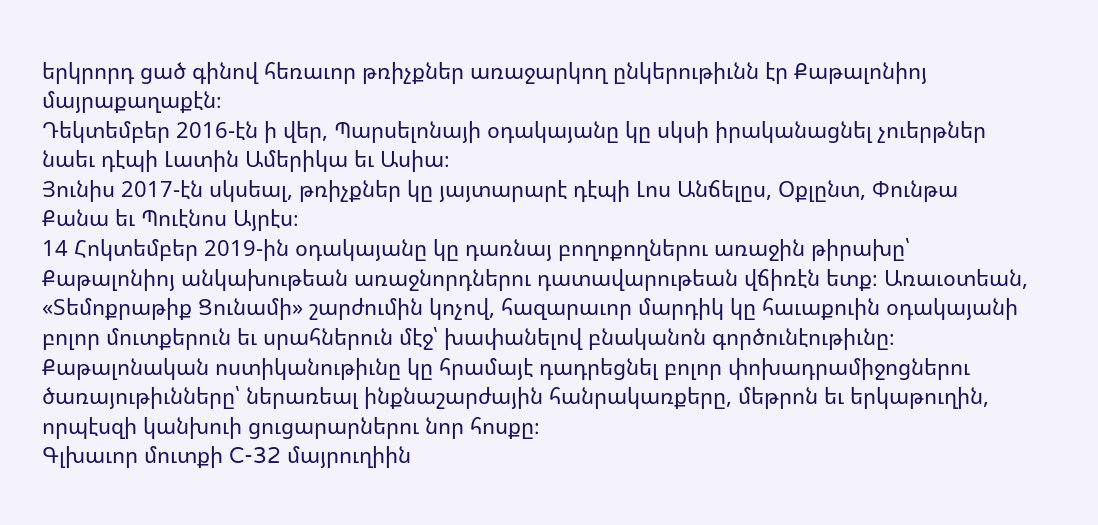երկրորդ ցած գինով հեռաւոր թռիչքներ առաջարկող ընկերութիւնն էր Քաթալոնիոյ մայրաքաղաքէն։
Դեկտեմբեր 2016-էն ի վեր, Պարսելոնայի օդակայանը կը սկսի իրականացնել չուերթներ նաեւ դէպի Լատին Ամերիկա եւ Ասիա։
Յունիս 2017-էն սկսեալ, թռիչքներ կը յայտարարէ դէպի Լոս Անճելըս, Օքլընտ, Փունթա Քանա եւ Պուէնոս Այրէս։
14 Հոկտեմբեր 2019-ին օդակայանը կը դառնայ բողոքողներու առաջին թիրախը՝ Քաթալոնիոյ անկախութեան առաջնորդներու դատավարութեան վճիռէն ետք։ Առաւօտեան, «Տեմոքրաթիք Ցունամի» շարժումին կոչով, հազարաւոր մարդիկ կը հաւաքուին օդակայանի բոլոր մուտքերուն եւ սրահներուն մէջ՝ խափանելով բնականոն գործունէութիւնը։ Քաթալոնական ոստիկանութիւնը կը հրամայէ դադրեցնել բոլոր փոխադրամիջոցներու ծառայութիւնները՝ ներառեալ ինքնաշարժային հանրակառքերը, մեթրոն եւ երկաթուղին, որպէսզի կանխուի ցուցարարներու նոր հոսքը։
Գլխաւոր մուտքի C-32 մայրուղիին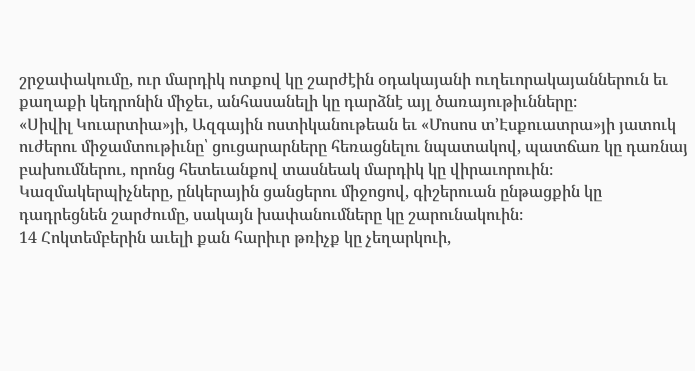շրջափակումը, ուր մարդիկ ոտքով կը շարժէին օդակայանի ուղեւորակայաններուն եւ քաղաքի կեդրոնին միջեւ, անհասանելի կը դարձնէ այլ ծառայութիւնները։
«Սիվիլ Կուարտիա»յի, Ազգային ոստիկանութեան եւ «Մոսոս տ’Էսքուատրա»յի յատուկ ուժերու միջամտութիւնը՝ ցուցարարները հեռացնելու նպատակով, պատճառ կը դառնայ բախումներու, որոնց հետեւանքով տասնեակ մարդիկ կը վիրաւորուին։ Կազմակերպիչները, ընկերային ցանցերու միջոցով, գիշերուան ընթացքին կը դադրեցնեն շարժումը, սակայն խափանումները կը շարունակուին։
14 Հոկտեմբերին աւելի քան հարիւր թռիչք կը չեղարկուի,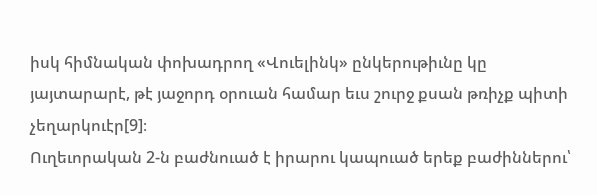իսկ հիմնական փոխադրող «Վուելինկ» ընկերութիւնը կը յայտարարէ, թէ յաջորդ օրուան համար եւս շուրջ քսան թռիչք պիտի չեղարկուէր[9]։
Ուղեւորական 2-ն բաժնուած է իրարու կապուած երեք բաժիններու՝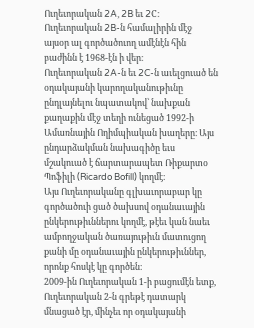Ուղեւորական 2A, 2B եւ 2C։ Ուղեւորական 2B-ն համալիրին մէջ այսօր ալ գործածուող ամէնէն հին բաժինն է 1968-էն ի վեր։
Ուղեւորական 2A-ն եւ 2C-ն աւելցուած են օդակայանի կարողականութիւնը ընդլայնելու նպատակով՝ նախքան քաղաքին մէջ տեղի ունեցած 1992-ի Ամառնային Ողիմպիական խաղերը։ Այս ընդարձակման նախագիծը եւս մշակուած է ճարտարապետ Ռիքարտօ Պոֆիլի (Ricardo Bofill) կողմէ։
Այս Ուղեւորականը գլխաւորաբար կը գործածուի ցած ծախսով օդանաւային ընկերութիւններու կողմէ, թէեւ կան նաեւ ամբողջական ծառայութիւն մատուցող քանի մը օդանաւային ընկերութիւններ, որոնք հոսկէ կը գործեն։
2009-ին Ուղեւորական 1-ի բացումէն ետք, Ուղեւորական 2-ն գրեթէ դատարկ մնացած էր, մինչեւ որ օդակայանի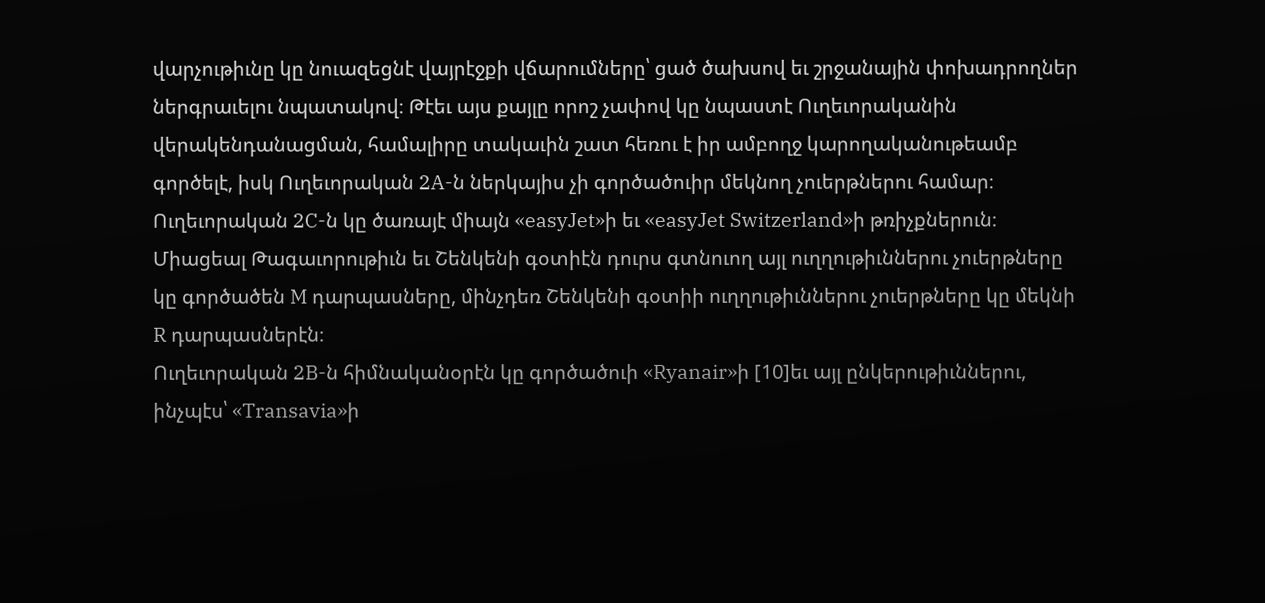վարչութիւնը կը նուազեցնէ վայրէջքի վճարումները՝ ցած ծախսով եւ շրջանային փոխադրողներ ներգրաւելու նպատակով։ Թէեւ այս քայլը որոշ չափով կը նպաստէ Ուղեւորականին վերակենդանացման, համալիրը տակաւին շատ հեռու է իր ամբողջ կարողականութեամբ գործելէ, իսկ Ուղեւորական 2A-ն ներկայիս չի գործածուիր մեկնող չուերթներու համար։
Ուղեւորական 2C-ն կը ծառայէ միայն «easyJet»ի եւ «easyJet Switzerland»ի թռիչքներուն։ Միացեալ Թագաւորութիւն եւ Շենկենի գօտիէն դուրս գտնուող այլ ուղղութիւններու չուերթները կը գործածեն M դարպասները, մինչդեռ Շենկենի գօտիի ուղղութիւններու չուերթները կը մեկնի R դարպասներէն։
Ուղեւորական 2B-ն հիմնականօրէն կը գործածուի «Ryanair»ի [10]եւ այլ ընկերութիւններու, ինչպէս՝ «Transavia»ի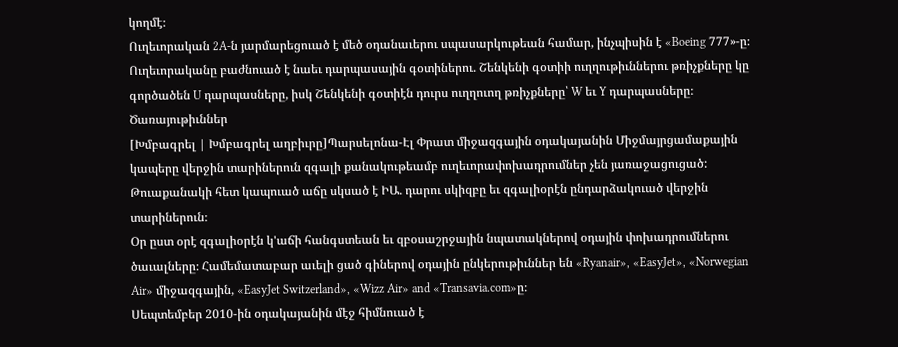կողմէ։
Ուղեւորական 2A-ն յարմարեցուած է մեծ օդանաւերու սպասարկութեան համար, ինչպիսին է «Boeing 777»-ը։
Ուղեւորականը բաժնուած է նաեւ դարպասային գօտիներու. Շենկենի գօտիի ուղղութիւններու թռիչքները կը գործածեն U դարպասները, իսկ Շենկենի գօտիէն դուրս ուղղուող թռիչքները՝ W եւ Y դարպասները։
Ծառայութիւններ
[Խմբագրել | Խմբագրել աղբիւրը]Պարսելոնա-Էլ Փրատ միջազգային օդակայանին Միջմայրցամաքային կապերը վերջին տարիներուն զգալի քանակութեամբ ուղեւորափոխադրումներ չեն յառաջացուցած:
Թուաքանակի հետ կապուած աճը սկսած է ԻԱ. դարու սկիզբը եւ զգալիօրէն ընդարձակուած վերջին տարիներուն։
Օր ըստ օրէ զգալիօրէն կ'աճի հանգստեան եւ զբօսաշրջային նպատակներով օդային փոխադրումներու ծաւալները։ Համեմատաբար աւելի ցած գիներով օդային ընկերութիւններ են «Ryanair», «EasyJet», «Norwegian Air» միջազգային, «EasyJet Switzerland», «Wizz Air» and «Transavia.com»ը։
Սեպտեմբեր 2010-ին օդակայանին մէջ հիմնուած է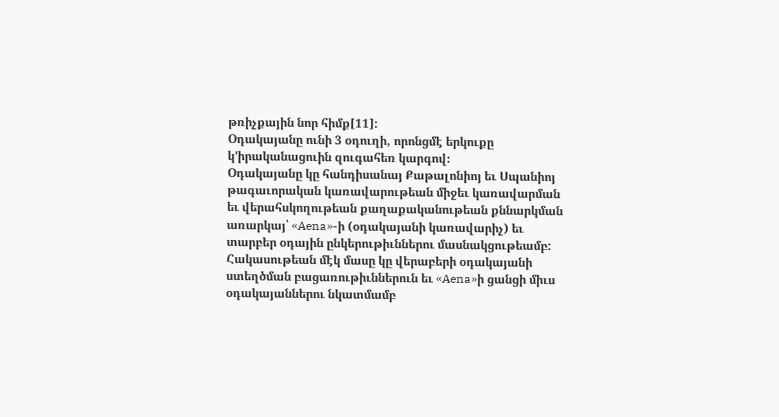թռիչքային նոր հիմք[11]:
Օդակայանը ունի 3 օդուղի, որոնցմէ երկուքը կ'իրականացուին զուգահեռ կարգով։
Օդակայանը կը հանդիսանայ Քաթալոնիոյ եւ Սպանիոյ թագաւորական կառավարութեան միջեւ կառավարման եւ վերահսկողութեան քաղաքականութեան քննարկման առարկայ՝ «Aena»-ի (օդակայանի կառավարիչ) եւ տարբեր օդային ընկերութիւններու մասնակցութեամբ: Հակասութեան մէկ մասը կը վերաբերի օդակայանի ստեղծման բացառութիւններուն եւ «Aena»ի ցանցի միւս օդակայաններու նկատմամբ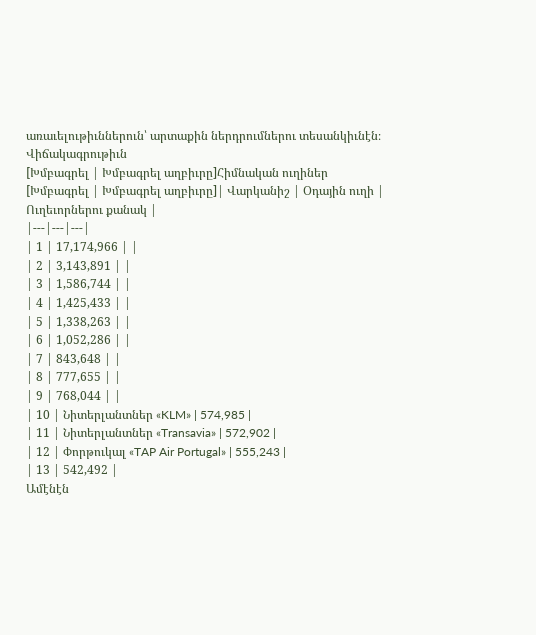առաւելութիւններուն՝ արտաքին ներդրումներու տեսանկիւնէն։
Վիճակագրութիւն
[Խմբագրել | Խմբագրել աղբիւրը]Հիմնական ուղիներ
[Խմբագրել | Խմբագրել աղբիւրը]| Վարկանիշ | Օդային ուղի | Ուղեւորներու քանակ |
|---|---|---|
| 1 | 17,174,966 | |
| 2 | 3,143,891 | |
| 3 | 1,586,744 | |
| 4 | 1,425,433 | |
| 5 | 1,338,263 | |
| 6 | 1,052,286 | |
| 7 | 843,648 | |
| 8 | 777,655 | |
| 9 | 768,044 | |
| 10 | Նիտերլանտներ «KLM» | 574,985 |
| 11 | Նիտերլանտներ «Transavia» | 572,902 |
| 12 | Փորթուկալ «TAP Air Portugal» | 555,243 |
| 13 | 542,492 |
Ամէնէն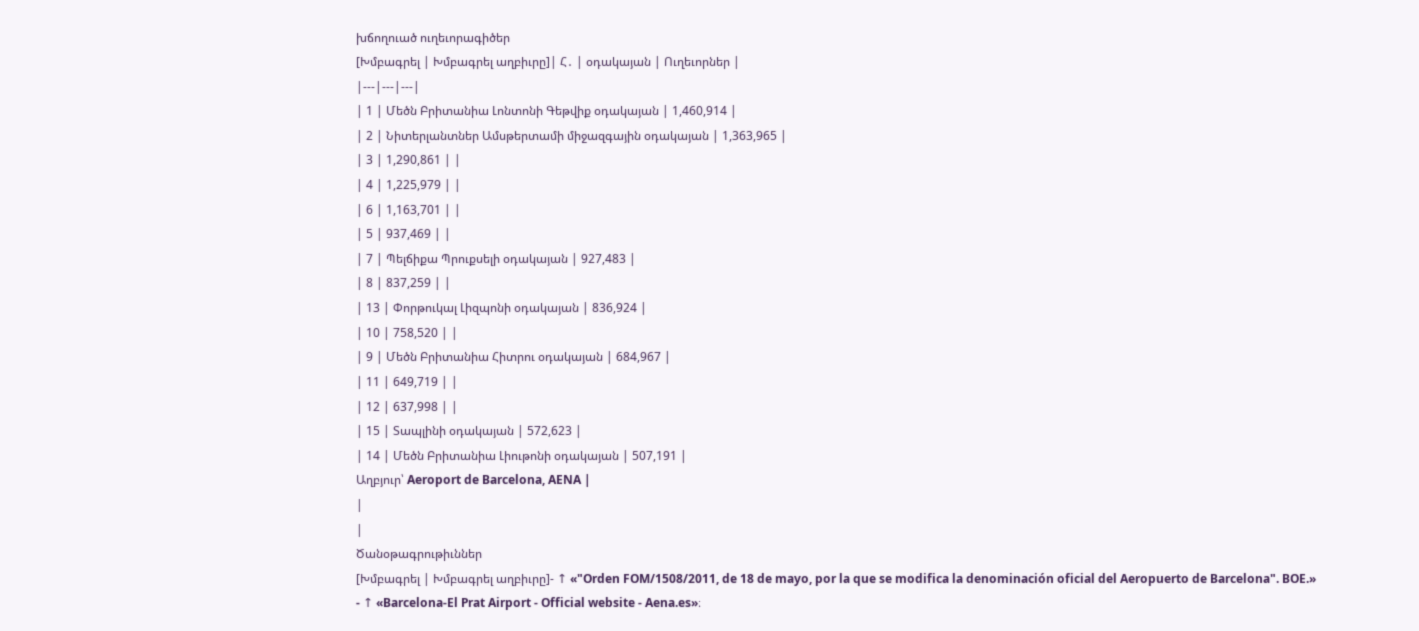խճողուած ուղեւորագիծեր
[Խմբագրել | Խմբագրել աղբիւրը]| Հ․ | օդակայան | Ուղեւորներ |
|---|---|---|
| 1 | Մեծն Բրիտանիա Լոնտոնի Գեթվիք օդակայան | 1,460,914 |
| 2 | Նիտերլանտներ Ամսթերտամի միջազգային օդակայան | 1,363,965 |
| 3 | 1,290,861 | |
| 4 | 1,225,979 | |
| 6 | 1,163,701 | |
| 5 | 937,469 | |
| 7 | Պելճիքա Պրուքսելի օդակայան | 927,483 |
| 8 | 837,259 | |
| 13 | Փորթուկալ Լիզպոնի օդակայան | 836,924 |
| 10 | 758,520 | |
| 9 | Մեծն Բրիտանիա Հիտրու օդակայան | 684,967 |
| 11 | 649,719 | |
| 12 | 637,998 | |
| 15 | Տապլինի օդակայան | 572,623 |
| 14 | Մեծն Բրիտանիա Լիութոնի օդակայան | 507,191 |
Աղբյուր՝ Aeroport de Barcelona, AENA |
|
|
Ծանօթագրութիւններ
[Խմբագրել | Խմբագրել աղբիւրը]- ↑ «"Orden FOM/1508/2011, de 18 de mayo, por la que se modifica la denominación oficial del Aeropuerto de Barcelona". BOE.»
- ↑ «Barcelona-El Prat Airport - Official website - Aena.es»։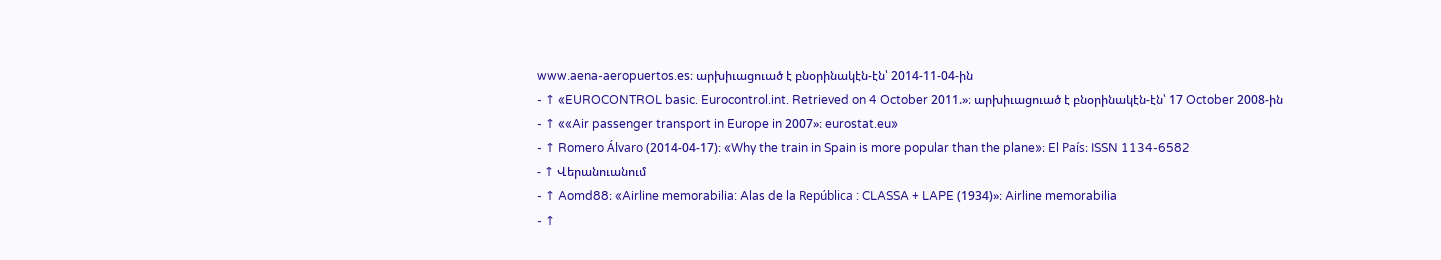www.aena-aeropuertos.es։ արխիւացուած է բնօրինակէն-էն՝ 2014-11-04-ին
- ↑ «EUROCONTROL basic. Eurocontrol.int. Retrieved on 4 October 2011.»։ արխիւացուած է բնօրինակէն-էն՝ 17 October 2008-ին
- ↑ ««Air passenger transport in Europe in 2007»։ eurostat.eu»
- ↑ Romero Álvaro (2014-04-17)։ «Why the train in Spain is more popular than the plane»։ El País։ ISSN 1134-6582
- ↑ Վերանուանում
- ↑ Aomd88։ «Airline memorabilia: Alas de la República : CLASSA + LAPE (1934)»։ Airline memorabilia
- ↑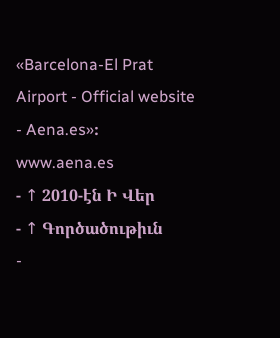«Barcelona-El Prat Airport - Official website - Aena.es»։ www.aena.es
- ↑ 2010-էն Ի Վեր
- ↑ Գործածութիւն
-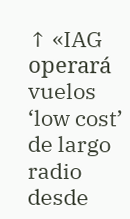↑ «IAG operará vuelos ‘low cost’ de largo radio desde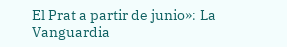El Prat a partir de junio»։ La Vanguardia